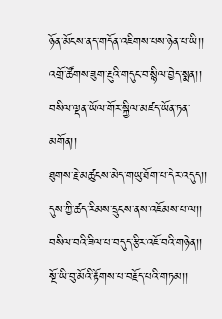ཉོན་མོངས་ནད་གདོན་འཇིགས་པས་ཉེན་པ་ཡི།།
འགྲོ་ཚོགས་ཟུག་རྔུའི་གདུང་བ་སྙིལ་བྱེད་སྨན།།
བསིལ་ལྡན་ཡོལ་གོར་སྐྱིལ་མཛད་ཡོན་ཏན་མགོན།།
ཐུགས་རྗེ་མཚུངས་མེད་གཡུ་ཐོག་པ་དེར་འདུད།།
དུས་ཀྱི་ཚད་རིམས་དྲུངས་ནས་འཇོམས་པ་ལ།།
བསིལ་བའི་ཟིལ་པ་བདུད་རྩིར་འཇོ་བའི་གཉེན།།
སྔོ་ཡི་བུ་མོའི་རྟོགས་པ་བརྗོད་པའི་གཏམ།།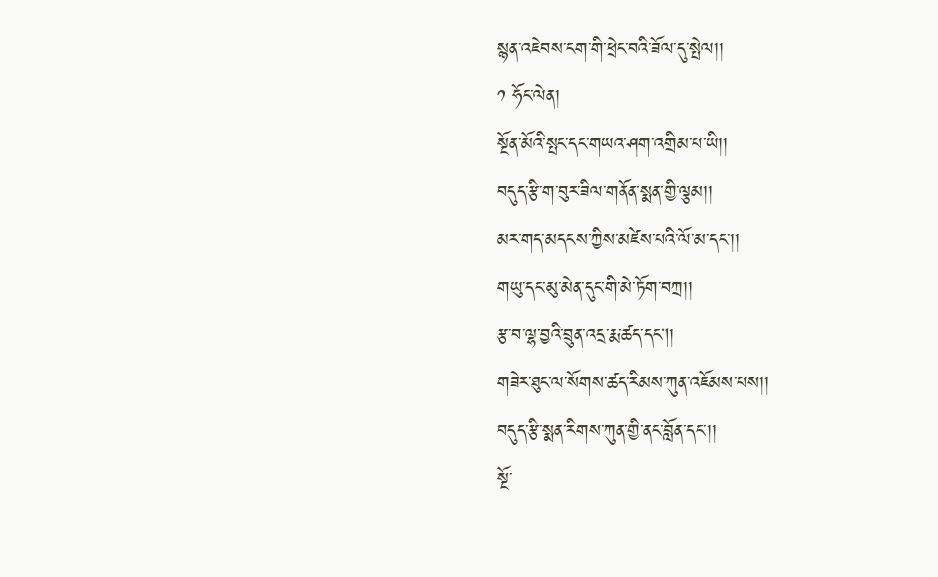སྙན་འཇེབས་ངག་གི་ཕྲེང་བའི་ཟོལ་དུ་སྤེལ།།
༡ ཧོང་ལེན།
སྔོན་མོའི་སྤང་དང་གཡའ་ཤག་འགྲིམ་པ་ཡི།།
བདུད་རྩི་ག་བུར་ཟིལ་གནོན་སྨན་གྱི་ལྕམ།།
མར་གད་མདངས་ཀྱིས་མཛེས་པའི་ལོ་མ་དང་།།
གཡུ་དང་མུ་མེན་དུང་གི་མེ་ཏོག་བཀྲ།།
རྩ་བ་ལྷ་བྱའི་བྲུན་འདྲ་རྨ་ཚད་དང།།
གཟེར་ཐུང་ལ་སོགས་ཚད་རིམས་ཀུན་འཇོམས་པས།།
བདུད་རྩི་སྨན་རིགས་ཀུན་གྱི་ནང་བློན་དང་།།
སྔོ་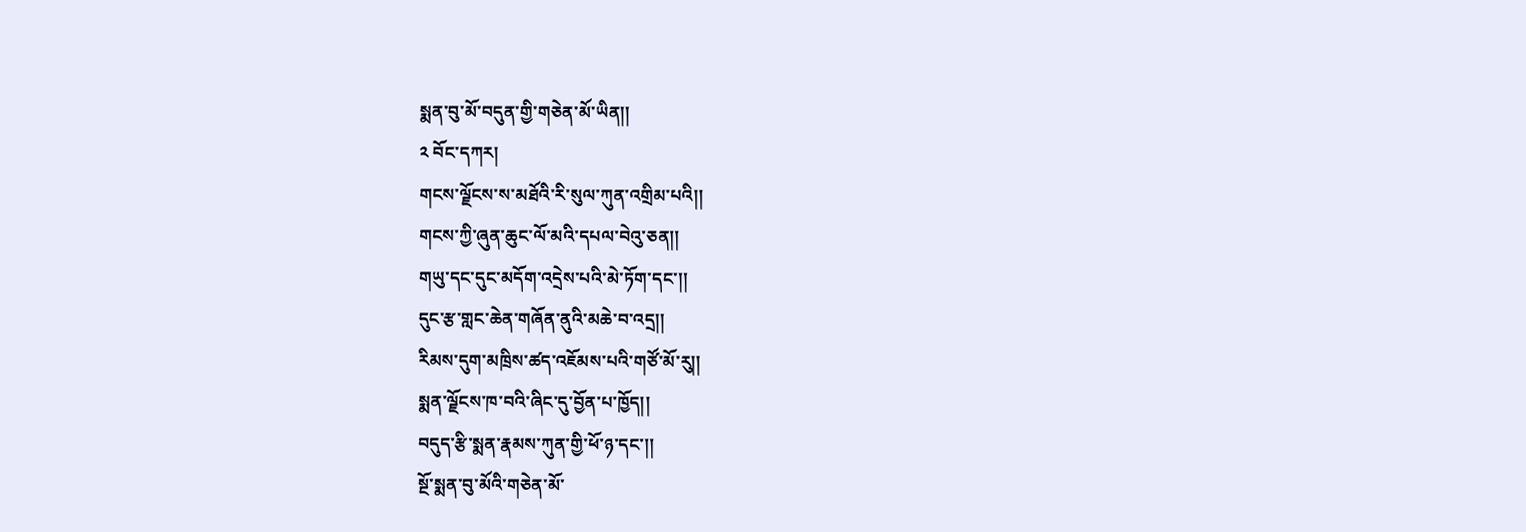སྨན་བུ་མོ་བདུན་གྱི་གཅེན་མོ་ཡིན།།
༢ བོང་དཀར།
གངས་ལྗོངས་ས་མཐོའི་རི་སུལ་ཀུན་འགྲིམ་པའི།།
གངས་ཀྱི་ཞུན་ཆུང་ལོ་མའི་དཔལ་བེའུ་ཅན།།
གཡུ་དང་དུང་མདོག་འདྲེས་པའི་མེ་ཏོག་དང་།།
དུང་རྩ་གླང་ཆེན་གཞོན་ནུའི་མཆེ་བ་འདྲ།།
རིམས་དུག་མཁྲིས་ཚད་འཇོམས་པའི་གཙོ་མོ་རུ།།
སྨན་ལྗོངས་ཁ་བའི་ཞིང་དུ་བྱོན་པ་ཁྱོད།།
བདུད་རྩི་སྨན་རྣམས་ཀུན་གྱི་ཕོ་ཉ་དང་།།
སྔོ་སྨན་བུ་མོའི་གཅེན་མོ་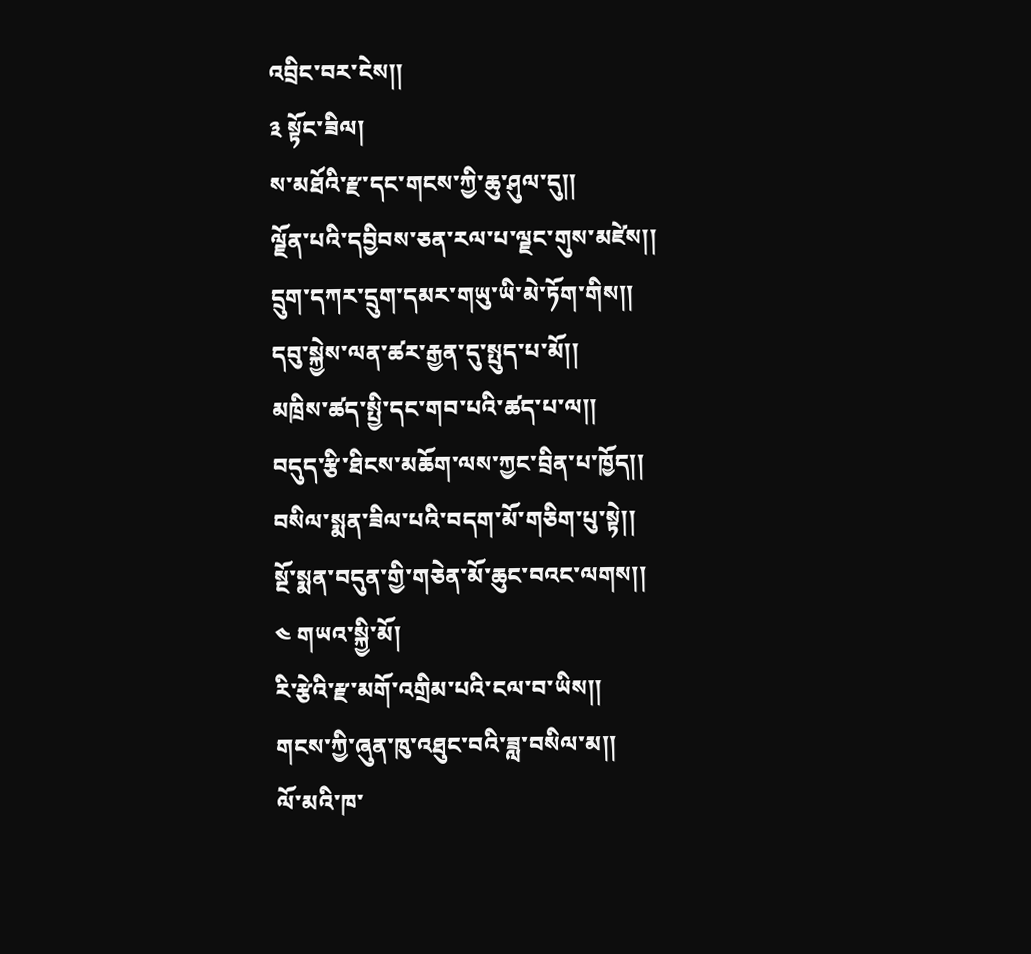འབྲིང་བར་ངེས།།
༣ སྟོང་ཟིལ།
ས་མཐོའི་རྫ་དང་གངས་ཀྱི་ཆུ་ཤུལ་དུ།།
ལྗོན་པའི་དབྱིབས་ཅན་རལ་པ་ལྗང་གུས་མཛེས།།
དྲུག་དཀར་དྲུག་དམར་གཡུ་ཡི་མེ་ཏོག་གིས།།
དབུ་སྐྱེས་ལན་ཚར་རྒྱན་དུ་སྤུད་པ་མོ།།
མཁྲིས་ཚད་སྤྱི་དང་གབ་པའི་ཚད་པ་ལ།།
བདུད་རྩི་ཐིངས་མཆོག་ལས་ཀྱང་བྲིན་པ་ཁྱོད།།
བསིལ་སྨན་ཟིལ་པའི་བདག་མོ་གཅིག་པུ་སྟེ།།
སྔོ་སྨན་བདུན་གྱི་གཅེན་མོ་ཆུང་བའང་ལགས།།
༤ གཡའ་སྐྱི་མོ།
རི་རྩེའི་རྫ་མགོ་འགྲིམ་པའི་ངལ་བ་ཡིས།།
གངས་ཀྱི་ཞུན་ཁུ་འཐུང་བའི་ཟླ་བསིལ་མ།།
ལོ་མའི་ཁ་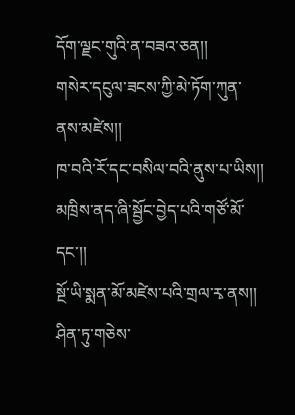དོག་ལྗང་གུའི་ན་བཟའ་ཅན།།
གསེར་དངུལ་ཟངས་ཀྱི་མེ་ཏོག་ཀུན་ནས་མཛེས།།
ཁ་བའི་རོ་དང་བསིལ་བའི་ནུས་པ་ཡིས།།
མཁྲིས་ནད་ཞི་སྦྱོང་བྱེད་པའི་གཙོ་མོ་དང་།།
སྔོ་ཡི་སྨན་མོ་མཛེས་པའི་གྲལ་རྭ་ནས།།
ཤིན་ཏུ་གཅེས་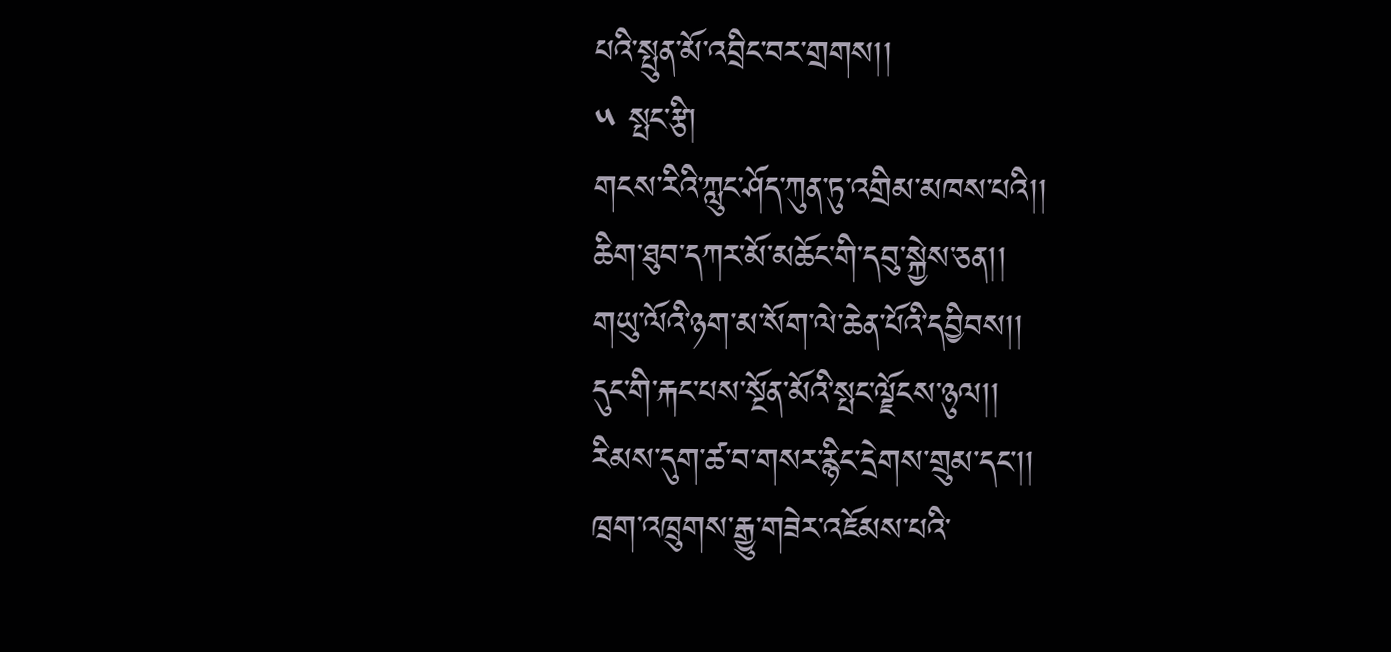པའི་སྤུན་མོ་འབྲིང་བར་གྲགས།།
༥ སྤང་རྩི།
གངས་རིའི་ཀླུང་ཤོད་ཀུན་ཏུ་འགྲིམ་མཁས་པའི།།
ཆིག་ཐུབ་དཀར་མོ་མཆོང་གི་དབུ་སྐྱེས་ཅན།།
གཡུ་ལོའི་ཉག་མ་སོག་ལེ་ཆེན་པོའི་དབྱིབས།།
དུང་གི་རྐང་པས་སྔོན་མོའི་སྤང་ལྗོངས་ཉུལ།།
རིམས་དུག་ཚ་བ་གསར་རྙིང་དྲེགས་གྲུམ་དང་།།
ཁྲག་འཁྲུགས་རྒྱུ་གཟེར་འཇོམས་པའི་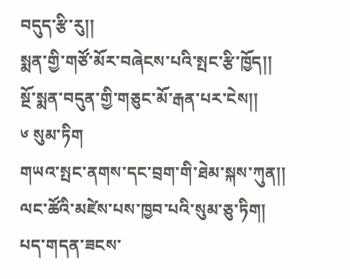བདུད་རྩི་རུ།།
སྨན་གྱི་གཙོ་མོར་བཞེངས་པའི་སྤང་རྩི་ཁྱོད།།
སྔོ་སྨན་བདུན་གྱི་གཅུང་མོ་རྒན་པར་ངེས།།
༦ སུམ་ཏིག
གཡའ་སྤང་ནགས་དང་བྲག་གི་ཐེམ་སྐས་ཀུན།།
ལང་ཚོའི་མཛེས་པས་ཁྱབ་པའི་སུམ་ཅུ་ཏིག།
པད་གདན་ཟངས་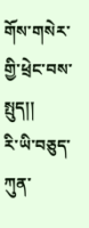གོས་གསེར་གྱི་ཕྲེང་བས་སྤུད།།
རི་ཡི་བཅུད་ཀུན་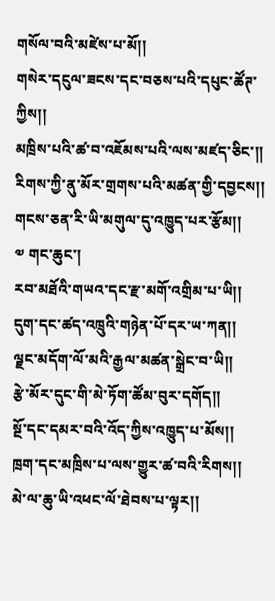གསོལ་བའི་མཛེས་པ་མོ།།
གསེར་དངུལ་ཟངས་དང་བཅས་པའི་དཔུང་ཚོཊ་ཀྱིས།།
མཁྲིས་པའི་ཚ་བ་འཇོམས་པའི་ལས་མཛད་ཅིང་།།
རིགས་ཀྱི་ནུ་མོར་གྲགས་པའི་མཚན་གྱི་དབྱངས།།
གངས་ཅན་རི་ཡི་མགུལ་དུ་འཁྱུད་པར་རྩོམ།།
༧ གང་ཆུང་།
རབ་མཐོའི་གཡའ་དང་རྫ་མགོ་འགྲིམ་པ་ཡི།།
དུག་དང་ཚད་འཁྲུའི་གཉེན་པོ་དར་ཡ་ཀན།།
ལྗང་མདོག་ལོ་མའི་རྒྱལ་མཚན་སྒྲེང་བ་ཡི།།
རྩེ་མོར་དུང་གི་མེ་ཏོག་ཚོམ་བུར་དགོད།།
སྔོ་དང་དམར་བའི་འོད་ཀྱིས་འཁྱུད་པ་མོས།།
ཁྲག་དང་མཁྲིས་པ་ལས་གྱུར་ཚ་བའི་རིགས།།
མེ་ལ་ཆུ་ཡི་འཕང་ལོ་ཐེབས་པ་ལྟར།།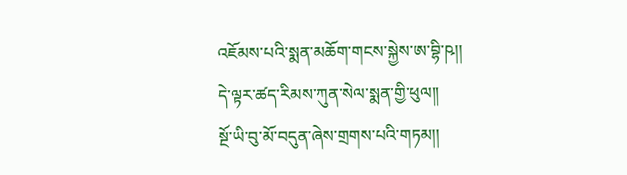འཇོམས་པའི་སྨན་མཆོག་གངས་སྐྱེས་ཨ་བྷི་ཥ།།
དེ་ལྟར་ཚད་རིམས་ཀུན་སེལ་སྨན་གྱི་ཕུལ།།
སྔོ་ཡི་བུ་མོ་བདུན་ཞེས་གྲགས་པའི་གཏམ།།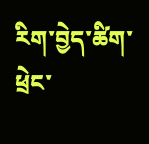རིག་བྱེད་ཚིག་ཕྲེང་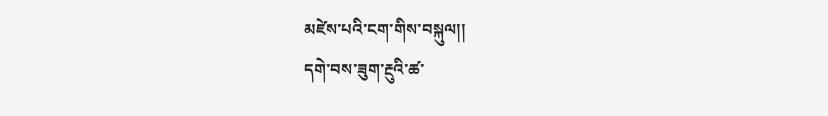མཛེས་པའི་ངག་གིས་བསྐུལ།།
དགེ་བས་ཟུག་རྔུའི་ཚ་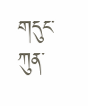གདུང་ཀུན་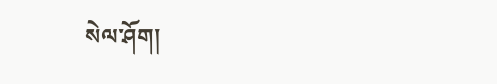སེལ་ཤོག།